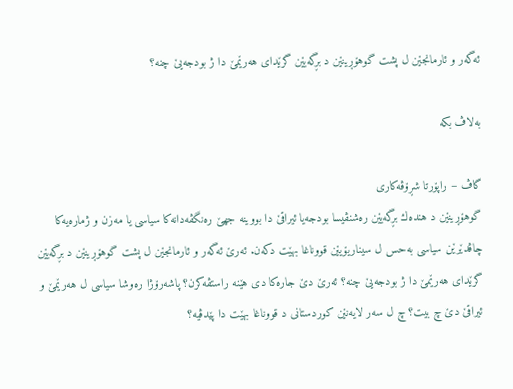ئه‌گه‌ر و ئارمانجێن ل پشت گوهۆڕینێن د بڕگه‌یێن گرێداى هه‌رێمێ دا ژ بودجه‌یێ چنه‌؟

بەلاڤ بکە

گاڤ – راپۆرتا شڕۆڤه‌كارى
گوهۆڕینێن د هنده‌ك بڕگه‌یێن ره‌شنڤیسا بودجه‌یا ئیراقێ دا بووینه‌ جهێ ره‌نگڤه‌دانه‌كا سیاسى یا مه‌زن و ژماره‌یه‌كا چاڤدێرێن سیاسى به‌حس ل سیناریۆیێن قووناغا بهێت دكه‌ن. ئه‌رێ ئه‌گه‌ر و ئارمانجێن ل پشت گوهۆڕینێن د بڕگه‌یێن گرێداى هه‌رێمێ دا ژ بودجه‌یێ چنه‌؟ ئه‌رێ دێ جاره‌كا دى هێنه‌ راستڤه‌كرن؟ پاشه‌رۆژا ره‌وشا سیاسى ل هه‌رێمێ و ئیراقێ دێ چ بیت؟ چ ل سه‌ر لایه‌نێن كوردستانى د قووناغا بهێت دا پێدڤیه‌؟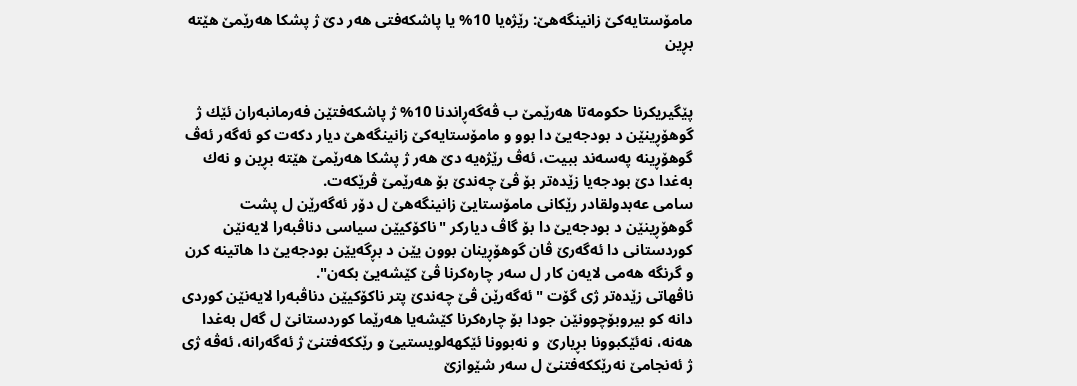مامۆستایه‌كێ زانینگه‌هێ: رێژه‌یا 10% یا پاشكه‌فتى هه‌ر دێ ژ پشكا هه‌رێمێ هێته‌ بڕین


پێگیریكرنا حكومه‌تا هه‌رێمێ ب ڤه‌گه‌ڕاندنا 10% ژ پاشكه‌فتێن فه‌رمانبه‌ران ئێك ژ گوهۆڕینێن د بودجه‌یێ دا بوو و مامۆستایه‌كێ زانینگه‌هێ دیار دكه‌ت كو ئه‌گه‌ر ئه‌ڤ گوهۆڕینه‌ په‌سه‌ند ببیت، ئه‌ڤ رێژه‌یه‌ دێ هه‌ر ژ پشكا هه‌رێمێ هێته‌ بڕین و نه‌ك به‌غدا دێ بودجه‌یا زێده‌تر بۆ ڤێ چه‌ندێ بۆ هه‌رێمێ ڤرێكه‌ت.
سامى عه‌بدولقادر رێكانى مامۆستایێ زانینگه‌هێ ل دۆر ئه‌گه‌رێن ل پشت گوهۆڕینێن د بودجه‌یێ دا بۆ گاڤ دیاركر "ناكۆكیێن سیاسى دناڤبه‌را لایه‌نێن كوردستانى دا ئه‌گه‌رێ ڤان گوهۆڕینان بوون یێن د بڕگه‌یێن بودجه‌یێ دا هاتینه‌ كرن و گرنگه‌ هه‌مى لایه‌ن كار ل سه‌ر چاره‌كرنا ڤێ كێشه‌یێ بكه‌ن".
ناڤهاتى زێده‌تر ژى گۆت "ئه‌گه‌رێن ڤێ چه‌ندێ پتر ناكۆكیێن دناڤبه‌را لایه‌نێن كوردى دانه‌ كو بیروبۆچوونێن جودا بۆ چاره‌كرنا كێشه‌یا هه‌رێما كوردستانێ ل گه‌ل به‌غدا هه‌نه‌، نه‌ئێكبوونا بڕیارێ  و نه‌بوونا ئێكهه‌لویستیێ و رێككه‌فتنێ ژ ئه‌گه‌رانه‌، ئه‌ڤه‌ ژى ژ ئه‌نجامێ نه‌رێككه‌فتنێ ل سه‌ر شێوازێ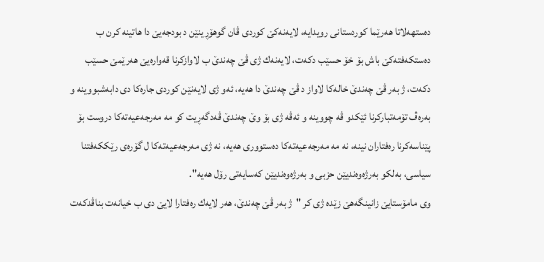ده‌ستهه‌لاتا هه‌رێما كوردستانی رویدایه‌، لایه‌نه‌كێ كوردى ڤان گوهۆڕینێن د بودجه‌یێ دا هاتینه‌ كرن ب ده‌ستكه‌فته‌كێ باش بۆ خۆ حسێب دكه‌ت، لایه‌نه‌ك ژى ڤێ چه‌ندێ ب لاوازكرنا قه‌واره‌یێ هه‌رێمێ حسێب دكه‌ت، ژ به‌ر ڤێ چه‌ندێ خاله‌كا لاواز د ڤێ چه‌ندێ دا هه‌یه‌، ئه‌و ژى لایه‌نێن كوردى جاره‌كا دى دابه‌شبووینه‌ و به‌ره‌ڤ تۆمه‌تباركرنا ئێكدو ڤه‌ چووینه‌ و ئه‌ڤه‌ ژى بۆ وێ چه‌ندێ ڤه‌دگه‌ڕیت كو مه‌ مه‌رجه‌عیه‌ته‌كا دروست بۆ پێناسه‌كرنا ره‌فتاران نینه‌، نه‌ مه‌ مه‌رجه‌عیه‌ته‌كا ده‌ستوورى هه‌یه‌، نه‌ ژى مه‌رجه‌عیه‌ته‌كا ل گۆره‌ى رێككه‌فتنا سیاسى‌، به‌لكو به‌رژه‌وه‌ندیێن حزبى و به‌رژه‌وه‌ندیێن كه‌سایه‌تى رۆل هه‌یه‌".
وى مامۆستایێ زانینگه‌هێ زێده‌ ژى كر "ژ به‌ر ڤێ چه‌ندێ، هه‌ر لایه‌ك ره‌فتارا لایێ دى ب خیانه‌ت بناڤدكه‌ت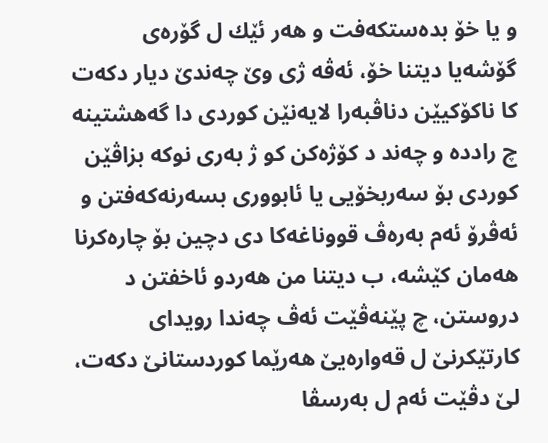و یا خۆ بده‌ستكه‌فت و هه‌ر ئێك ل گۆره‌ى گۆشه‌یا دیتنا خۆ، ئه‌ڤه‌ ژى وێ چه‌ندێ دیار دكه‌ت كا ناكۆكیێن دناڤبه‌را لایه‌نێن كوردى دا گه‌هشتینه‌ چ رادده‌ و چه‌ند د كۆژه‌كن كو ژ به‌رى نوكه‌ بزاڤێن كوردى بۆ سه‌ربخۆیى یا ئابوورى بسه‌رنه‌كه‌فتن و ئه‌ڤرۆ ئه‌م به‌ره‌ڤ قووناغه‌كا دى دچین بۆ چاره‌كرنا هه‌مان كێشه‌، ب دیتنا من هه‌ردو ئاخفتن د دروستن، چ پێنه‌ڤێت ئه‌ڤ چه‌ندا رویداى كارتێكرنێ ل قه‌واره‌یێ هه‌رێما كوردستانێ دكه‌ت، لێ دڤێت ئه‌م ل به‌رسڤا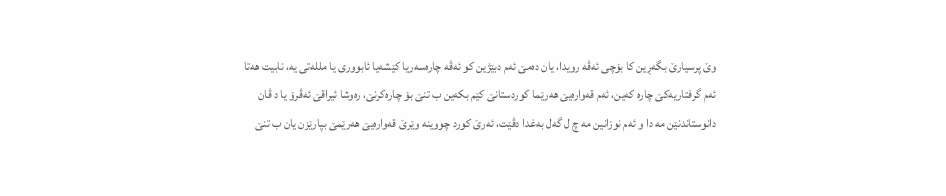وێ پرسیارێ بگه‌ڕین كا بۆچى ئه‌ڤه‌ رویدا، یان ده‌مێ ئه‌م دبێژین كو ئه‌ڤه‌ چاره‌سه‌ریا كێشه‌یا ئابوورى یا ملله‌تى یه‌، نابیت هه‌تا ئه‌م گرفتاریه‌كێ چاره‌ كه‌ین، ئه‌م قه‌واره‌یێ هه‌رێما كوردستانێ كێم بكه‌ین ب تنێ بۆ چاره‌كرنێ، ره‌وشا ئیراقێ ئه‌ڤرۆ یا د ڤان دانوستاندنێن مه‌ دا و ئه‌م نوزانین مه‌ چ ل گه‌ل به‌غدا دڤێت، ئه‌رێ كورد چووینه‌ وێرێ قه‌واره‌یێ هه‌رێمێ بپارێزن یان ب تنێ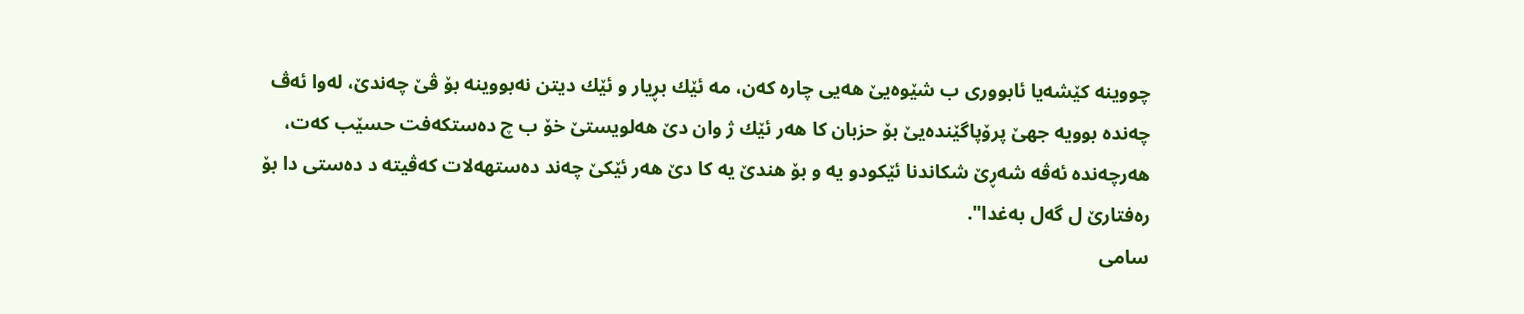چووینه‌ كێشه‌یا ئابوورى ب شێوه‌یێ هه‌یى چاره‌ كه‌ن، مه‌ ئێك بڕیار و ئێك دیتن نه‌بووینه‌ بۆ ڤێ چه‌ندێ، له‌وا ئه‌ڤ چه‌نده‌ بوویه‌ جهێ پرۆپاگێنده‌یێ بۆ حزبان كا هه‌ر ئێك ژ وان دێ هه‌لویستێ خۆ ب چ ده‌ستكه‌فت حسێب كه‌ت، هه‌رچه‌نده‌ ئه‌ڤه‌ شه‌ڕێ شكاندنا ئێكودو یه‌ و بۆ هندێ یه‌ كا دێ هه‌ر ئێكێ چه‌ند ده‌ستهه‌لات كه‌ڤیته‌ د ده‌ستى دا بۆ ره‌فتارێ ل گه‌ل به‌غدا".
سامى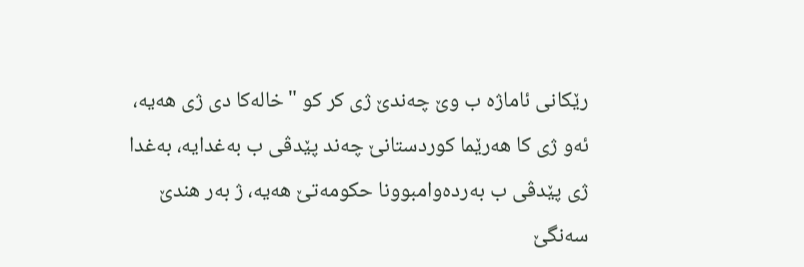رێكانى ئاماژه‌ ب وێ چه‌ندێ ژى كر كو "خاله‌كا دى ژى هه‌یه،‌ ئه‌و ژى كا هه‌رێما كوردستانێ چه‌ند پێدڤى ب به‌غدایه‌، به‌غدا ژى پێدڤى ب به‌رده‌وامبوونا حكومه‌تێ هه‌یه‌، ژ به‌ر هندێ سه‌نگێ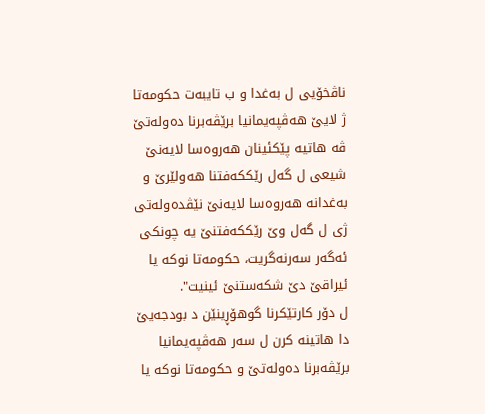ناڤخۆیى ل به‌غدا و ب تایبه‌ت حكومه‌تا ژ لایێ هه‌ڤپه‌یمانیا برێڤه‌برنا ده‌وله‌تێ ڤه‌ هاتیه‌ پێكئینان هه‌روه‌سا لایه‌نێ شیعى ل گه‌ل رێككه‌فتنا هه‌ولێرێ و به‌غدانه‌ هه‌روه‌سا لایه‌نێ نێڤده‌وله‌تى ژى ل گه‌ل وێ رێككه‌فتنێ یه‌ چونكى ئه‌گه‌ر سه‌رنه‌گریت، حكومه‌تا نوكه‌ یا ئیراقێ دێ شكه‌ستنێ ئینیت".
ل دۆر كارتێكرنا گوهۆڕینێن د بودجه‌یێ دا هاتینه‌ كرن ل سه‌ر هه‌ڤپه‌یمانیا برێڤه‌برنا ده‌وله‌تێ و حكومه‌تا نوكه‌ یا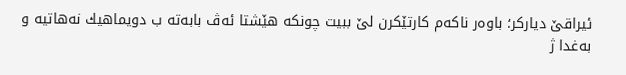ئیراقێ دیاركر؛ باوه‌ر ناكه‌م كارتێكرن لێ ببیت چونكه‌ هێشتا ئه‌ڤ بابه‌ته‌ ب دویماهیك نه‌هاتیه‌ و به‌غدا ژ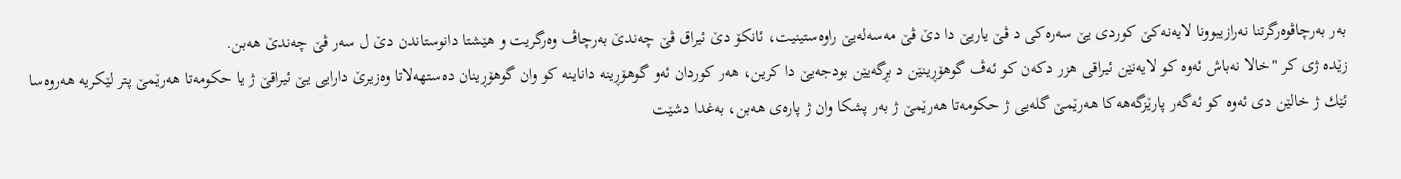به‌ر به‌رچاڤوه‌رگرتنا نه‌رازیبوونا لایه‌نه‌كێ كوردى یێ سه‌ره‌كى د ڤێ یاریێ دا دێ ڤێ مه‌سه‌له‌یێ راوه‌ستینیت، ئانكۆ دێ ئیراق ڤێ چه‌ندێ به‌رچاڤ وه‌رگریت و هێشتا دانوستاندن دێ ل سه‌ر ڤێ چه‌ندێ هه‌بن.
زێده‌ ژى كر "خالا نه‌باش ئه‌وه‌ كو لایه‌نێن ئیراقى هزر دكه‌ن كو ئه‌ڤ گوهۆڕینێن د بڕگه‌یێن بودجه‌یێ دا كرین، هه‌ر كوردان ئه‌و گوهۆڕینه‌ داناینه‌ كو وان گوهۆڕینان ده‌ستهه‌لاتا وه‌زیرێ دارایى یێ ئیراقێ ژ یا حكومه‌تا هه‌رێمێ پتر لێكریه‌ هه‌روه‌سا ئێك ژ خالێن دى ئه‌وه‌ كو ئه‌گه‌ر پارێزگه‌هه‌كا هه‌رێمێ گله‌یى ژ حكومه‌تا هه‌رێمێ ژ به‌ر پشكا وان ژ پاره‌ى هه‌بن، به‌غدا دشێت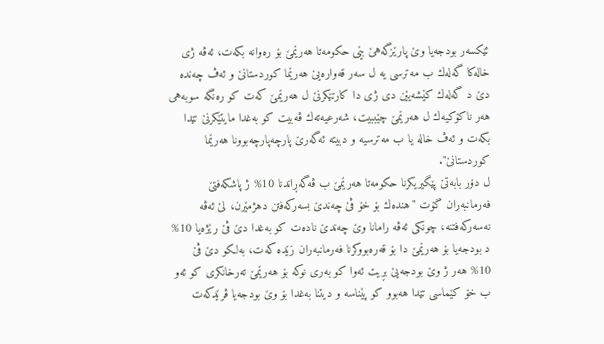ئێكسه‌ر بودجه‌یا وێ پارێزگه‌هێ بێى حكومه‌تا هه‌رێمێ بۆ ره‌وانه‌ بكه‌ت، ئه‌ڤه‌ ژى خاله‌كا گه‌له‌ك ب مه‌ترسى یه‌ ل سه‌ر قه‌واره‌یێ هه‌رێما كوردستانێ و ئه‌ڤ چه‌نده‌ دێ د گه‌له‌ك كێشه‌یێن دى ژى دا كارتێكرنێ ل هه‌رێمێ كه‌ت كو ره‌نگه‌ سوبه‌هى هه‌ر ناكۆكیه‌ك ل هه‌رێمێ چێببیت، شه‌رعیه‌ته‌ك ڤه‌بیت كو به‌غدا مایتێكرنێ تێدا بكه‌ت و ئه‌ڤ خاله‌ یا ب مه‌ترسیه‌ و دبیته‌ ئه‌گه‌رێ پارچه‌پارچه‌بوونا هه‌رێما كوردستانێ".
ل دۆر بابه‌تێ پێگیریكرنا حكومه‌تا هه‌رێمێ ب ڤه‌گه‌ڕاندنا 10% ژ پاشكه‌فتێ فه‌رمانبه‌ران گۆت "هنده‌ك بۆ خۆ ڤێ چه‌ندێ بسه‌ركه‌فتن دهژمێرن، لێ ئه‌ڤه‌ نه‌سه‌ركه‌فتنه‌، چونكى ئه‌ڤه‌ رامانا وێ چه‌ندێ ناده‌ت كو به‌غدا دێ ڤێ رێژه‌یا 10% د بودجه‌یا بۆ هه‌رێمێ دا بۆ قه‌ره‌بووكرنا فه‌رمانبه‌ران زێده‌ كه‌ت، به‌لكو دێ ڤێ 10% هه‌ر ژ وێ بودجه‌یێ بڕیت ئه‌وا كو به‌رى نوكه‌ بۆ هه‌رێمێ ته‌رخانكرى كو ئه‌و ب خۆ كێماسى تێدا هه‌بوو كو پێناسه‌ و دیتنا به‌غدا بۆ وێ بودجه‌یا ڤرێدكه‌ت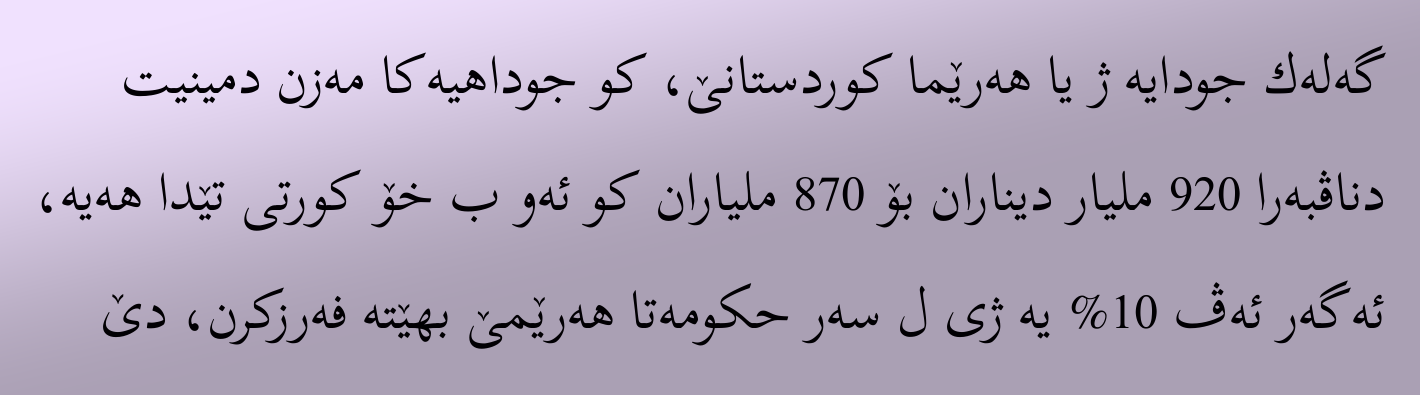گه‌له‌ك جودایه‌ ژ یا هه‌رێما كوردستانێ، كو جوداهیه‌كا مه‌زن دمینیت دناڤبه‌را 920 ملیار دیناران بۆ 870 ملیاران كو ئه‌و ب خۆ كورتى تێدا هه‌یه‌، ئه‌گه‌ر ئه‌ڤ 10% یه‌ ژى ل سه‌ر حكومه‌تا هه‌رێمێ بهێته‌ فه‌رزكرن، دێ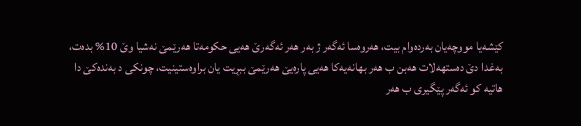كێشه‌یا مووچه‌یان به‌رده‌وام بیت، هه‌روه‌سا ئه‌گه‌ر ژ به‌ر هه‌ر ئه‌گه‌رێ هه‌یى حكومه‌تا هه‌رێمێ نه‌شیا وێ 10% بده‌ت، به‌غدا دێ ده‌ستهه‌لات هه‌بن ب هه‌ر بهانه‌یه‌كا هه‌يى پاره‌یێ هه‌رێمێ ببڕیت یان براوه‌ستینیت، چونكى د به‌نده‌كێ دا هاتیه‌ كو ئه‌گه‌ر پێگیرى ب هه‌ر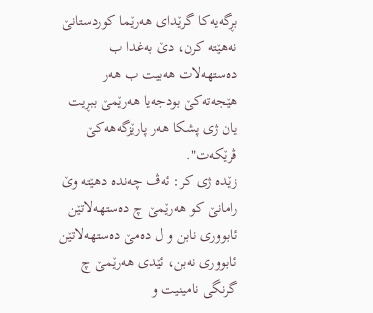بڕگه‌یه‌كا گرێداى هه‌رێما كوردستانێ نه‌هێته‌ كرن، دێ به‌غدا ب ده‌ستهه‌لات هه‌بیت ب هه‌ر هێجه‌ته‌كێ بودجه‌یا هه‌رێمێ ببڕیت یان ژى پشكا هه‌ر پارێزگه‌هه‌كێ ڤرێكه‌ت".
زێده‌ ژى كر: ئه‌ڤ چه‌نده‌ دهێته‌ وێ رامانێ كو هه‌رێمێ چ ده‌ستهه‌لاتێن ئابوورى نابن و ل ده‌مێ ده‌ستهه‌لاتێن ئابوورى نه‌بن، ئێدى هه‌رێمێ چ گرنگى نامینیت و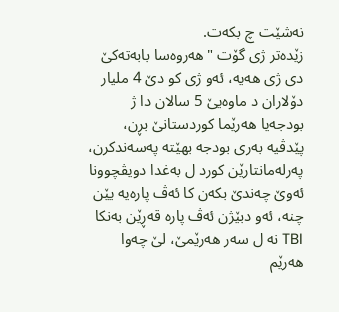نه‌شێت چ بكه‌ت.
زێده‌تر ژى گۆت "هه‌روه‌سا بابه‌ته‌كێ دى ژى هه‌یه،‌ ئه‌و ژى‌ كو دێ 4 ملیار دۆلاران د ماوه‌یێ 5 سالان دا ژ بودجه‌یا هه‌رێما كوردستانێ بڕن، پێدڤیه‌ به‌رى بودجه‌ بهێته‌ په‌سه‌ندكرن، په‌رله‌مانتارێن كورد ل به‌غدا دویڤچوونا ئه‌وێ چه‌ندێ بكه‌ن كا ئه‌ڤ پاره‌یه‌ یێن چنه‌، ئه‌و دبێژن ئه‌ڤ پاره‌ قه‌ڕێن به‌نكا TBI نه‌ ل سه‌ر هه‌رێمێ، لێ چه‌وا هه‌رێم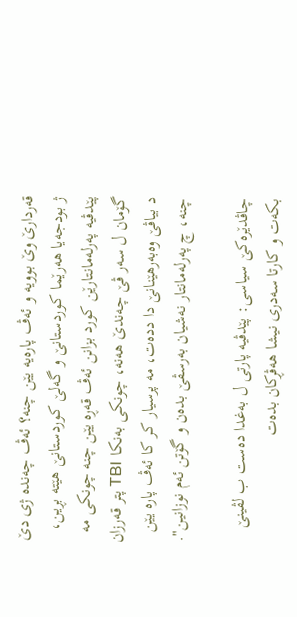قه‌ردارێ وێ بوویه‌ و ئه‌ڤ پاره‌یه‌ یێن چنه‌؟ ئه‌ڤ چه‌نده‌ ژى دێ ژ بودجه‌یا هه‌رێما كوردستانێ و گه‌لێ كوردستانێ هێته‌ بڕین، پێدڤیه‌ په‌رله‌مانتارێن كورد بزانن ئه‌ڤ قه‌ڕه‌ یێن چنه‌ چونكى مه‌ گۆمان ل سه‌ر ڤێ چه‌ندێ هه‌نه‌، چونكى به‌نكا TBI پتر قه‌رزان د بیاڤێ وه‌به‌رهێنانێ دا دده‌ت، مه‌ پرسیار كر كا ئه‌ڤ پاره‌‌ یێن چنه‌، چ په‌رله‌مانتار نه‌شیان به‌رسڤێ بده‌ن و گۆتن ئه‌م نوزانین".

چاڤدێره‌كێ سیاسى: پێدڤیه‌ پارتى ل به‌غدا ده‌ست ب لڤینێ بكه‌ت و كارتا سه‌درى نیشا هه‌ڤڕكان بده‌ت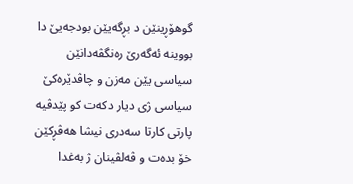گوهۆڕینێن د بڕگه‌یێن بودجه‌یێ دا بووینه‌ ئه‌گه‌رێ ره‌نگڤه‌دانێن سیاسى یێن مه‌زن و چاڤدێره‌كێ سیاسى ژى دیار دكه‌ت كو پێدڤیه‌ پارتى كارتا سه‌درى نیشا هه‌ڤڕكێن خۆ بده‌ت و ڤه‌لڤینان ژ به‌غدا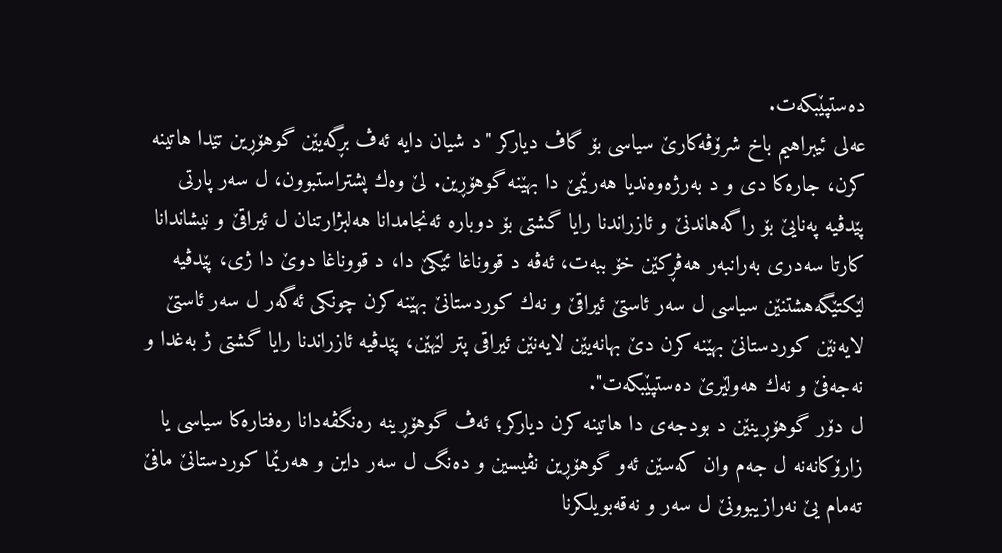ده‌ستپێبكه‌ت.
عه‌لى ئیبراهیم باخ شرۆڤه‌كارێ سیاسى بۆ گاڤ دیاركر "د شیان دایه‌ ئه‌ڤ بڕگه‌یێن گوهۆڕین تێدا هاتینه‌ كرن، جاره‌كا دى و د به‌رژه‌وه‌ندیا هه‌رێمێ دا بهێنه‌ گوهۆڕین. لێ وه‌ك پشتراستبوون، ل سه‌ر پارتى پێدڤیه‌ په‌نایێ بۆ راگه‌هاندنێ و ئازراندنا رایا گشتى بۆ دوباره‌ ئه‌نجامدانا هه‌لبژارتنان ل ئیراقێ و نیشاندانا كارتا سه‌درى به‌رانبه‌ر هه‌ڤڕكێن خۆ ببه‌ت، ئه‌ڤه‌ د قووناغا ئێكێ دا، د قووناغا دوێ دا ژى، پێدڤیه‌ لێكتێگه‌هشتنێن سیاسى ل سه‌ر ئاستێ ئیراقێ و نه‌ك كوردستانێ بهێنه‌ كرن چونكى ئه‌گه‌ر ل سه‌ر ئاستێ لایه‌نێن كوردستانێ بهێنه‌ كرن دێ بهانه‌یێن لایه‌نێن ئیراقى پتر لێهێن، پێدڤیه‌ ئازراندنا رایا گشتى ژ به‌غدا و نه‌جه‌فێ و نه‌ك هه‌ولێرێ ده‌ستپێبكه‌ت".
ل دۆر گوهۆڕینێن د بودجه‌ى‌ دا هاتینه‌ كرن دیاركر؛ ئه‌ڤ گوهۆڕینه‌ ره‌نگڤه‌دانا ره‌فتاره‌كا سیاسى یا زارۆكانه‌نه‌ ل جه‌م وان كه‌سێن ئه‌و گوهۆڕین نڤیسین و ده‌نگ ل سه‌ر داین و هه‌رێما كوردستانێ مافێ ته‌مام یێ نه‌رازیبوونێ ل سه‌ر و نه‌قه‌بویلكرنا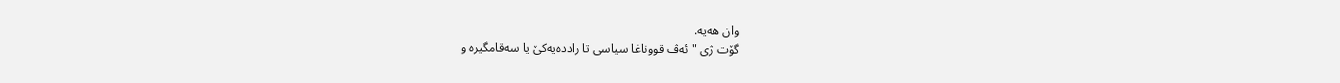وان هه‌یه‌.
گۆت ژى "ئه‌ڤ قووناغا سیاسى تا رادده‌یه‌كێ یا سه‌قامگیره‌ و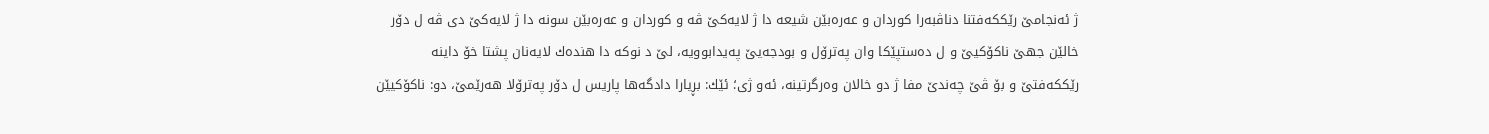ژ ئه‌نجامێ رێككه‌فتنا دناڤبه‌را كوردان و عه‌ره‌بێن شیعه‌ دا ژ لایه‌كێ ڤه‌ و كوردان و عه‌ره‌بێن سونه‌ دا ژ لایه‌كێ دى ڤه‌ ل دۆر خالێن جهێ ناكۆكیێ و ل ده‌ستپێكا وان په‌ترۆل و بودجه‌یێ په‌یدابوویه،‌ لێ د نوكه‌ دا هنده‌ك لایه‌نان پشتا خۆ داینه‌ رێككه‌فتێ و بۆ ڤێ چه‌ندێ مفا ژ دو خالان وه‌رگرتینه‌، ئه‌و ژى؛ ئێك: بڕیارا دادگه‌ها پاریس ل دۆر په‌ترۆلا هه‌رێمێ، دو: ناكۆكیێن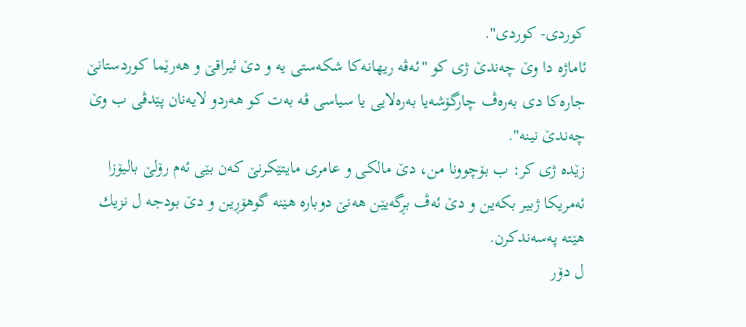كوردى- كوردى".
ئاماژه‌ دا وێ چه‌ندێ ژى كو "ئه‌ڤه‌ ریهانه‌كا شكه‌ستى یه‌ و دێ ئیراقێ و هه‌رێما كوردستانێ جاره‌كا دى به‌ره‌ڤ چارگۆشه‌یا به‌ره‌لایى یا سیاسى ڤه‌ به‌ت كو هه‌ردو لایه‌نان پێدڤى ب وێ چه‌ندێ نینه".
زێده‌ ژى كر: ب بۆچوونا من، دێ مالكى و عامرى مایتێكرنێ كه‌ن بێى ئه‌م رۆلێ بالیۆزا ئه‌مریكا ژبیر بكه‌ین و دێ ئه‌ڤ بڕگه‌یێن هه‌نێ‌ دوباره‌ هێنه‌ گوهۆڕین و دێ بودجه‌ ل نزیك هێته‌ په‌سه‌ندكرن.
ل دۆر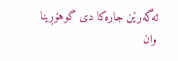ئه‌گه‌رێن جاره‌كا دى گوهۆڕینا وان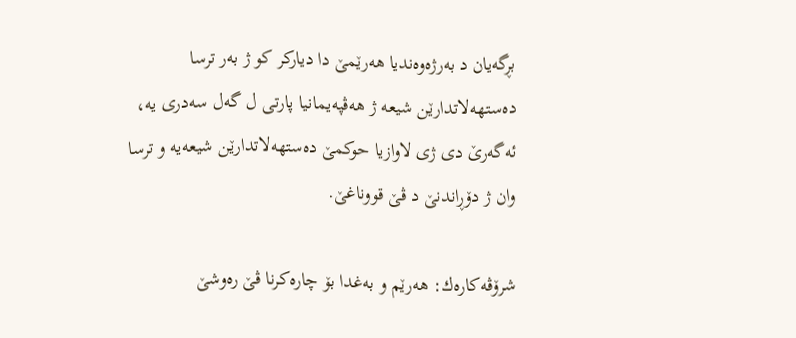بڕگه‌یان د به‌رژه‌وه‌ندیا هه‌رێمێ دا دیاركر كو ژ به‌ر ترسا ده‌ستهه‌لاتدارێن شیعه‌ ژ هه‌ڤپه‌یمانیا پارتى ل گه‌ل سه‌درى یه‌، ئه‌گه‌رێ دى ژى لاوازیا حوكمێ ده‌ستهه‌لاتدارێن شیعه‌یه‌ و ترسا وان ژ دۆڕاندنێ د ڤێ قووناغێ.

شرۆڤه‌كاره‌ك: هه‌رێم و به‌غدا بۆ چاره‌كرنا ڤێ ره‌وشێ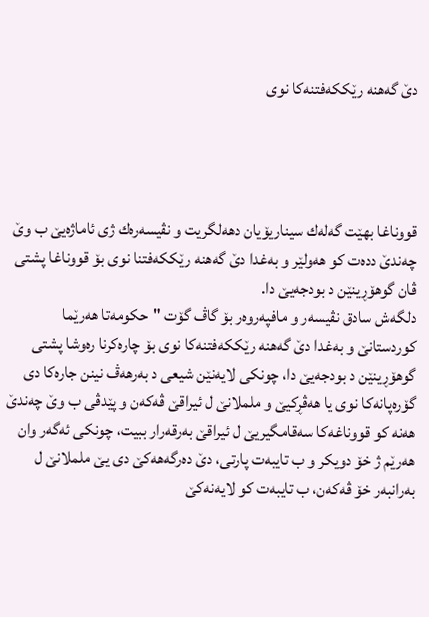دێ گه‌هنه‌ رێككه‌فتنه‌كا نوى




قووناغا بهێت گه‌له‌ك سیناریۆیان دهه‌لگریت و نڤیسه‌ره‌ك ژى ئاماژه‌یێ ب وێ چه‌ندێ دده‌ت كو هه‌ولێر و به‌غدا دێ گه‌هنه‌ رێككه‌فتنا نوى بۆ قووناغا پشتى ڤان گوهۆڕینێن د بودجه‌یێ دا.
دلگه‌ش سادق نڤیسه‌ر و مافپه‌روه‌ر بۆ گاڤ گۆت "حكومه‌تا هه‌رێما كوردستانێ و به‌غدا دێ گه‌هنه‌ رێككه‌فتنه‌كا نوى بۆ چاره‌كرنا ره‌وشا پشتى گوهۆڕینێن د بودجه‌یێ دا، چونكى لایه‌نێن شیعى د به‌رهه‌ڤ نینن جاره‌كا دى گۆره‌پانه‌كا نوى یا هه‌ڤڕكیێ و ململانێ ل ئیراقێ ڤه‌كه‌ن و پێدڤى ب وێ چه‌ندێ هه‌نه‌ كو قووناغه‌كا سه‌قامگیریێ ل ئیراقێ به‌رقه‌رار ببیت، چونكى ئه‌گه‌ر وان هه‌رێم ژ خۆ دویكر و ب تایبه‌ت پارتى، دێ ده‌رگه‌هه‌كێ دى یێ ململانێ ل به‌رانبه‌ر خۆ ڤه‌كه‌ن، ب تایبه‌ت كو لایه‌نه‌كێ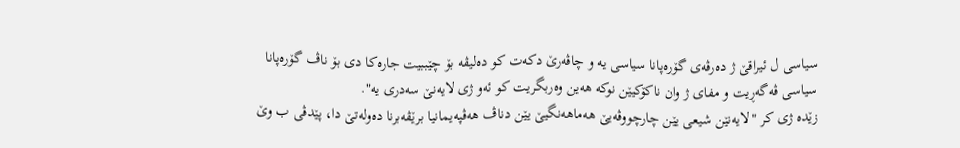سیاسى ل ئیراقێ ژ ده‌رڤه‌ى گۆره‌پانا سیاسى یه‌ و چاڤه‌رێ دكه‌ت كو ده‌لیڤه‌ بۆ چێببیت جاره‌كا دى بۆ ناڤ گۆره‌پانا سیاسى ڤه‌گه‌ڕیت و مفاى ژ وان ناكۆكیێن نوكه‌ هه‌ین وه‌ربگریت كو ئه‌و ژى لایه‌نێ سه‌درى یه".
زێده‌ ژى كر "لایه‌نێن شیعى یێن چارچووڤه‌یێ هه‌ماهه‌نگیێ یێن دناڤ هه‌ڤپه‌یمانیا برێڤه‌برنا ده‌وله‌تێ دا، پێدڤى ب وێ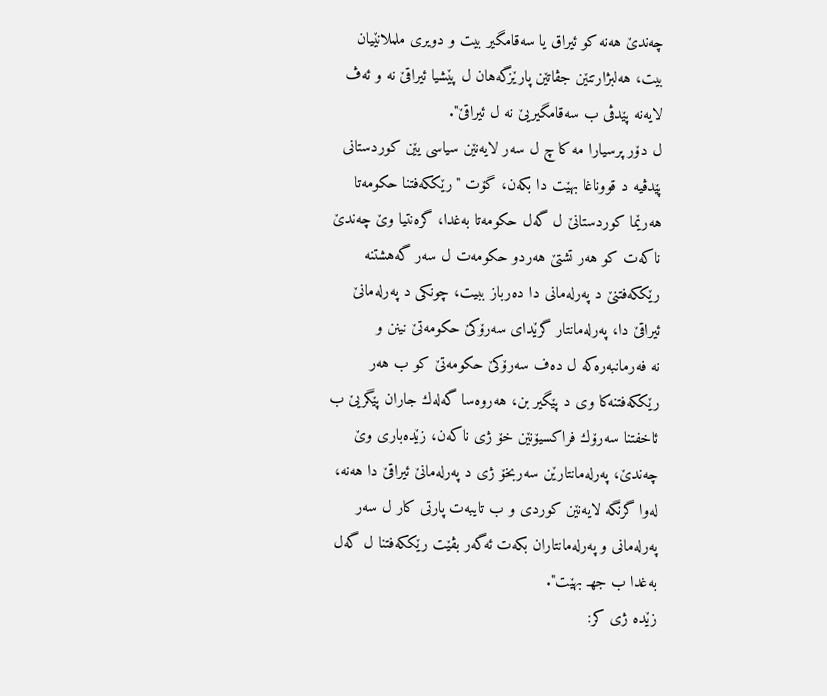چه‌ندێ هه‌نه‌ كو ئیراق یا سه‌قامگیر بیت و دویرى ململانێیان بیت، هه‌لبژارتنێن جڤاتێن پارێزگه‌هان ل پێشیا ئیراقێ نه‌ و ئه‌ڤ لایه‌نه‌ پێدڤى ب سه‌قامگیریێ نه‌ ل ئیراقێ".
ل دۆر پرسیارا مه‌ كا چ ل سه‌ر لایه‌نێن سیاسى یێن كوردستانى پێدڤیه‌ د قووناغا بهێت دا بكه‌ن، گۆت "رێككه‌فتنا حكومه‌تا هه‌رێما كوردستانێ ل گه‌ل حكومه‌تا به‌غدا، گره‌نتیا وێ چه‌ندێ ناكه‌ت كو هه‌ر تشتێ هه‌ردو حكومه‌ت ل سه‌ر گه‌هشتنه‌ رێككه‌فتنێ د په‌رله‌مانى دا ده‌رباز ببیت، چونكى د په‌رله‌مانێ ئیراقێ دا، په‌رله‌مانتار گرێداى سه‌رۆكێ حكومه‌تێ نینن و نه ‌فه‌رمانبه‌ره‌كه‌ ل ده‌ف سه‌رۆكێ حكومه‌تێ كو ب هه‌ر رێككه‌فتنه‌كا وى د پێگیر بن، هه‌روه‌سا گه‌له‌ك جاران پێگریێ ب ئاخفتنا سه‌رۆك فراكسیۆنێن خۆ ژى ناكه‌ن، زێده‌بارى وێ چه‌ندێ، په‌رله‌مانتارێن سه‌ربخۆ ژى د په‌رله‌مانێ ئیراقێ دا هه‌نه‌، له‌وا گرنگه‌ لایه‌نێن كوردى و ب تایبه‌ت پارتى كار ل سه‌ر په‌رله‌مانى و په‌رله‌مانتاران بكه‌ت ئه‌گه‌ر بڤێت رێككه‌فتنا ل گه‌ل به‌غدا ب جهـ بهێت".
زێده‌ ژى كر: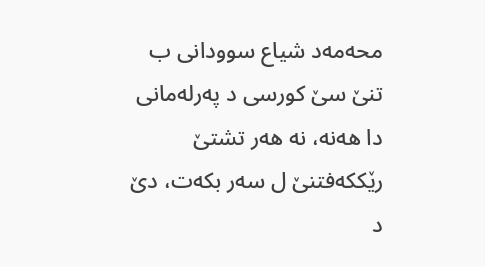محه‌مه‌د شیاع سوودانى ب تنێ سێ كورسى د په‌رله‌مانى دا هه‌نه‌، نه‌ هه‌ر تشتێ رێككه‌فتنێ ل سه‌ر بكه‌ت، دێ د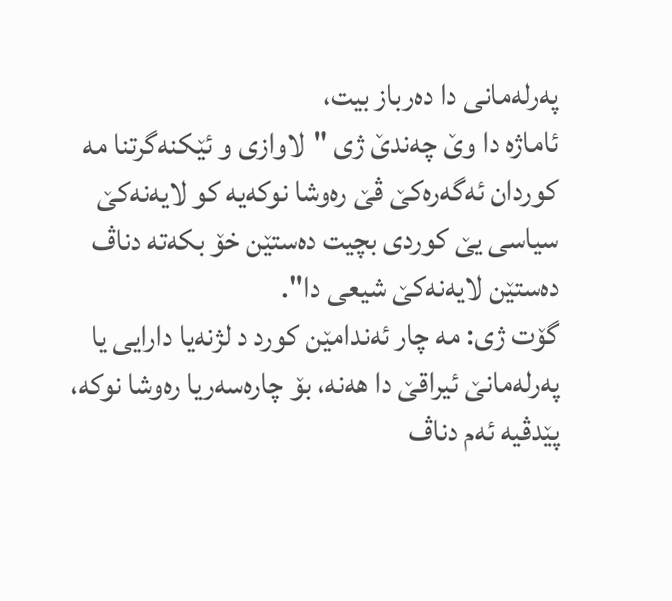په‌رله‌مانى دا ده‌رباز بیت،
ئاماژه‌ دا وێ چه‌ندێ ژى "لاوازى و ئێكنه‌گرتنا مه‌ كوردان ئه‌گه‌ره‌كێ ڤێ ره‌وشا نوكه‌یه‌ كو لایه‌نه‌كێ سیاسى یێ كوردى بچیت ده‌ستێن خۆ بكه‌ته‌ دناڤ ده‌ستێن لایه‌نه‌كێ شیعى دا".
گۆت ژى: مه‌ چار ئه‌ندامێن كورد د لژنه‌یا دارایى یا په‌رله‌مانێ ئیراقێ دا هه‌نه‌، بۆ چاره‌سه‌ریا ره‌وشا نوكه‌، پێدڤیه‌ ئه‌م دناڤ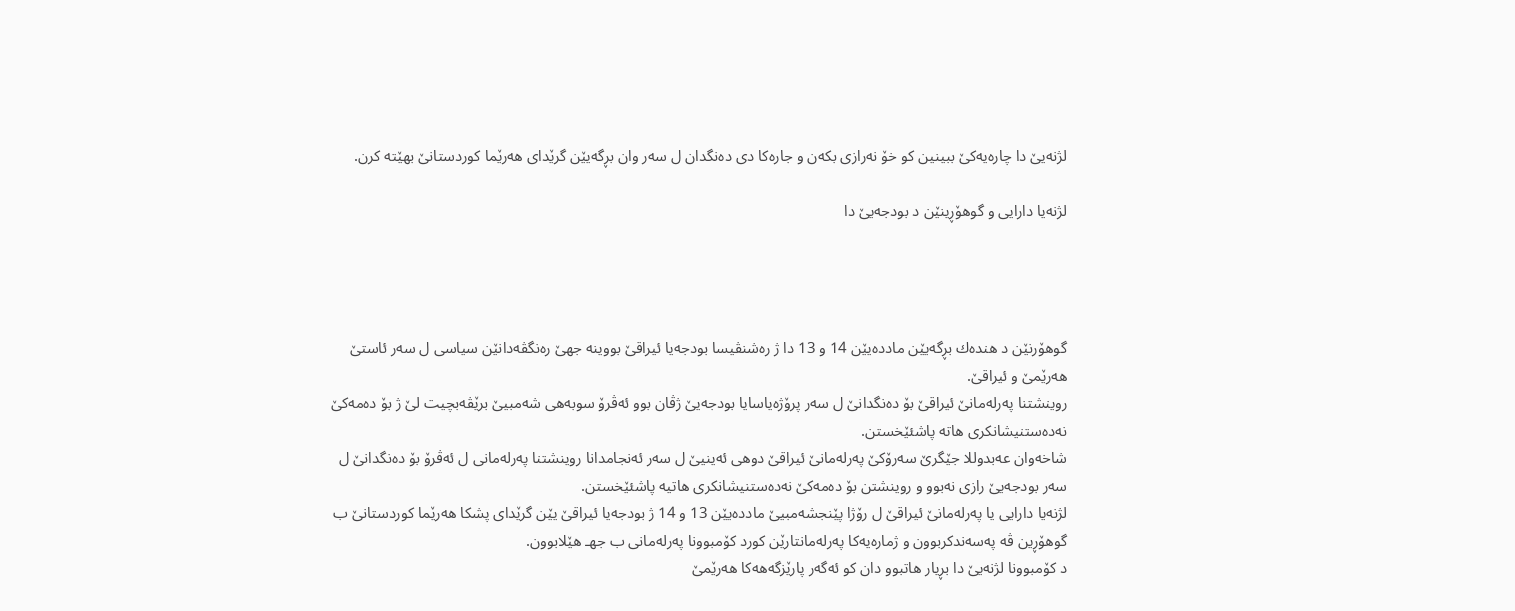لژنه‌یێ دا چاره‌یه‌كێ ببینین كو خۆ نه‌رازى بكه‌ن و جاره‌كا دى ده‌نگدان ل سه‌ر وان بڕگه‌یێن گرێداى هه‌رێما كوردستانێ بهێته‌ كرن.

لژنه‌یا دارایى و گوهۆڕینێن د بودجه‌یێ دا




گوهۆرنێن د هنده‌ك بڕگه‌یێن مادده‌یێن 14 و 13 دا ژ ره‌شنڤیسا بودجه‌یا ئیراقێ بووینه‌ جهێ ره‌نگڤه‌دانێن سیاسى ل سه‌ر ئاستێ هه‌رێمێ و ئیراقێ.
روینشتنا په‌رله‌مانێ ئیراقێ بۆ ده‌نگدانێ ل سه‌ر پرۆژه‌یاسایا بودجه‌یێ ژڤان بوو ئه‌ڤرۆ سوبه‌هى شه‌مبیێ برێڤه‌بچیت لێ ژ بۆ ده‌مه‌كێ نه‌ده‌ستنیشانكرى هاته‌ پاشئێخستن.
شاخه‌وان عه‌بدوللا جێگرێ سه‌رۆكێ په‌رله‌مانێ ئیراقێ دوهى ئه‌ینیێ ل سه‌ر ئه‌نجامدانا روینشتنا په‌رله‌مانى ل ئه‌ڤرۆ بۆ ده‌نگدانێ ل سه‌ر بودجه‌یێ رازى نه‌بوو و روینشتن بۆ ده‌مه‌كێ نه‌ده‌ستنیشانكرى هاتیه‌‌ پاشئێخستن.
لژنه‌یا دارایى یا په‌رله‌مانێ ئیراقێ ل رۆژا پێنجشه‌مبیێ مادده‌یێن 13 و 14 ژ بودجه‌یا ئیراقێ یێن گرێداى پشكا هه‌رێما كوردستانێ ب گوهۆڕین ڤه‌ په‌سه‌ندكربوون و ژماره‌یه‌كا په‌رله‌مانتارێن كورد كۆمبوونا په‌رله‌مانى ب جهـ هێلابوون.
د كۆمبوونا لژنه‌یێ دا بڕیار هاتبوو‌ دان كو ئه‌گه‌ر پارێزگه‌هه‌كا هه‌رێمێ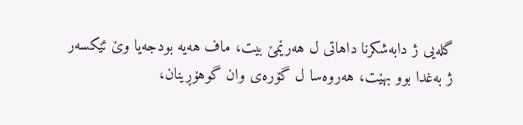گله‌یى ژ دابه‌شكرنا داهاتى ل هه‌رێمێ بیت، ماف هه‌یه‌ بودجه‌یا وێ ئێكسه‌ر ژ به‌غدا بوو بهێت، هه‌روه‌سا ل گۆره‌ى وان گوهۆڕینان،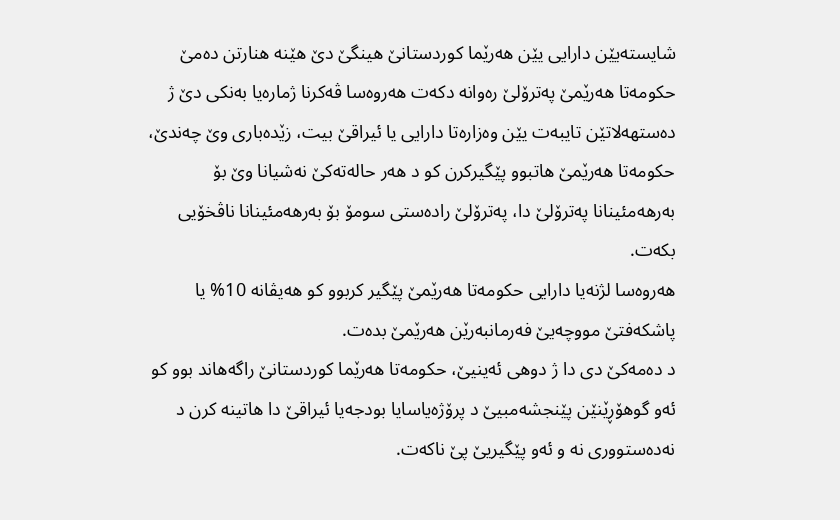شایسته‌یێن دارایى یێن هه‌رێما كوردستانێ هینگێ دێ هێنه‌ هنارتن ده‌مێ حكومه‌تا هه‌رێمێ په‌ترۆلێ ره‌وانه‌ دكه‌ت هه‌روه‌سا ڤه‌كرنا ژماره‌یا به‌نكى دێ ژ ده‌ستهه‌لاتێن تایبه‌ت یێن وه‌زاره‌تا دارایى یا ئیراقێ بیت، زێده‌بارى وێ چه‌ندێ، حكومه‌تا هه‌رێمێ هاتبوو‌ پێگیركرن كو د هه‌ر حاله‌ته‌كێ نه‌شیانا وێ بۆ به‌رهه‌مئینانا په‌ترۆلێ دا، په‌ترۆلێ راده‌ستى سومۆ بۆ به‌رهه‌مئینانا ناڤخۆیى بكه‌ت.
هه‌روه‌سا لژنه‌یا دارایی حكومه‌تا هه‌رێمێ پێگیر كربوو كو هه‌یڤانه‌ 10% یا پاشكه‌فتێ مووچه‌یێ فه‌رمانبه‌رێن هه‌رێمێ بده‌ت.
د ده‌مه‌كێ دى دا ژ دوهى ئه‌ینیێ، حكومه‌تا هه‌رێما كوردستانێ راگه‌هاند بوو كو ئه‌و گوهۆڕێنێن پێنجشه‌مبیێ د پرۆژه‌یاسایا بودجه‌یا ئیراقێ دا هاتینه‌ كرن د نه‌ده‌ستوورى نه‌ و ئه‌و پێگیریێ پێ ناكه‌ت.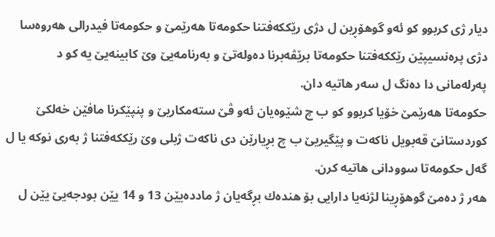دیار ژى كربوو كو ئه‌و گوهۆڕین ل دژى رێككه‌فتنا حكومه‌تا هه‌رێمێ و حكومه‌تا فیدرالى هه‌روه‌سا دژى پره‌نسیپێن رێككه‌فتنا حكومه‌تا برێڤه‌برنا ده‌وله‌تێ و به‌رنامه‌یێ وێ كابینه‌یێ یه‌ كو د په‌رله‌مانى دا ده‌نگ ل سه‌ر هاتیه‌ دان.
حكومه‌تا هه‌رێمێ خۆیا كربوو كو ب چ شێوه‌یان ئه‌و ڤێ سته‌مكاریێ و پنپێكرنا مافێن خه‌لكێ كوردستانێ قه‌بویل ناكه‌ت و پێگیریێ ب چ بڕیارێن دى ناكه‌ت ژبلى وێ رێككه‌فتنا ژ به‌رى نوكه‌ یا ل گه‌ل حكومه‌تا سوودانى هاتیه‌ كرن.
هه‌ر ژ ده‌مێ گوهۆڕینا لژنه‌یا دارایى بۆ هنده‌ك بڕگه‌یان ژ مادده‌یێن 13 و 14 یێن بودجه‌یێ یێن ل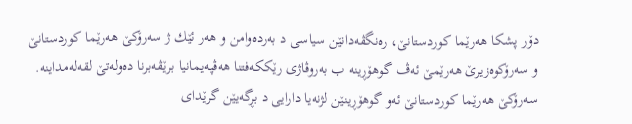دۆر پشكا هه‌رێما كوردستانێ، ره‌نگڤه‌دانێن سیاسى د به‌رده‌وامن و هه‌ر ئێك ژ سه‌رۆكێ هه‌رێما كوردستانێ و سه‌رۆكوه‌زیرێ هه‌رێمێ ئه‌ڤ گوهۆڕینه‌ ب به‌روڤاژى رێككه‌فتنا هه‌ڤپه‌یمانیا برێڤه‌برنا ده‌وله‌تێ لقه‌له‌مداینه‌.
سەرۆکێ هەرێما کوردستانێ ئەو گوهۆڕینێن لژنەیا دارایی د بڕگەیێن گرێدای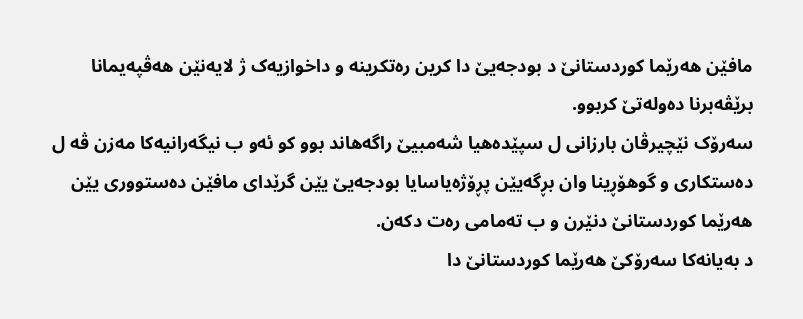مافێن هەرێما کوردستانێ د بودجەیێ دا کرین رەتکرینه‌ و داخوازیەک ژ لایەنێن هەڤپەیمانا برێڤەبرنا دەولەتێ کربوو.
سەرۆک نێچیرڤان بارزانی ل سپێده‌هیا شه‌مبیێ راگەهاند بوو كو ئه‌و ب نیگەرانیەکا مەزن ڤە ل دەستکاری و گوهۆڕینا وان بڕگەیێن پڕۆژەیاسایا بودجەیێ یێن گرێدای مافێن دەستووری یێن هەرێما کوردستانێ دنێرن و ب تەمامی رەت دکەن.
د بەیانەکا سەرۆکێ هەرێما کوردستانێ دا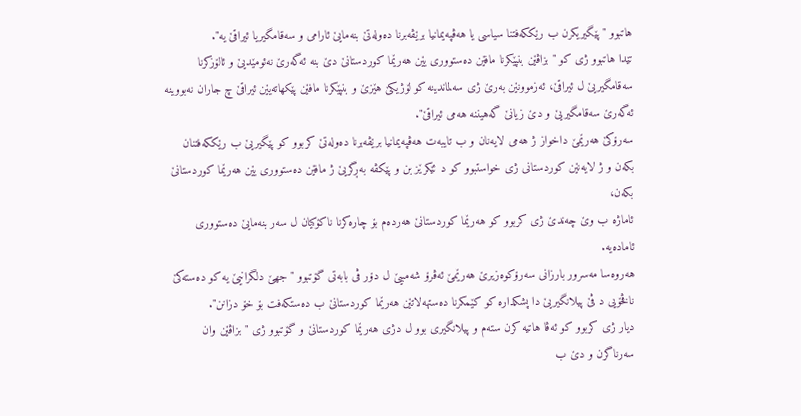هاتبوو "پێگیریکرن ب رێککەفتنا سیاسی یا هەڤپەیمانیا برێڤەبرنا دەولەتێ بنەمایێ ئارامی و سەقامگیریا ئیراقێ یە".
تێدا هاتبوو ژی كو "بزاڤێن بنپێکرنا مافێن دەستووری یێن هەرێما کوردستانێ دێ بنە ئەگەرێ نەئومێدیێ و ئالۆزکرنا سەقامگیریێ ل ئیراقێ، ئەزموونێن بەرێ ژی سەلماندینە کو لۆژیکێ هێزێ و بنپێکرنا مافێن پێکهاتەیێن ئیراقێ چ جاران نەبووینە ئەگەرێ سەقامگیریێ و دێ زیانێ گەهیننە هەمی ئیراقێ".
سەرۆکێ هەرێمێ داخواز ژ هەمی لایەنان و ب تایبەت هەڤپەیمانیا برێڤەبرنا دەولەتێ کربوو کو پێگیریێ ب رێککەفتنان بکەن و ژ لایەنێن کوردستانی ژى خواستبوو کو د ئێکرێز بن و پێکڤە بەڕگریێ ژ مافێن دەستووری یێن هەرێما کوردستانێ بکەن،
ئاماژە ب وێ چەندێ ژی کربوو کو هەرێما کوردستانێ هەردەم بۆ چارەکرنا ناکۆکیان ل سەر بنەمایێ دەستووری ئامادەیە.
هه‌روه‌سا مه‌سرور بارزانى سه‌رۆكوه‌زیرێ هه‌رێمێ ئەڤرۆ شه‌مبیێ ل دۆر ڤى بابه‌تى گۆتبوو "جهێ دلگرانیێ یە کو دەستەکێ ناڤخۆیى د ڤێ پیلانگیریێ دا پشکداره‌ كو کێمکرنا دەستهەلاتێن هەرێما کوردستانێ ب دەستکەفت بۆ خۆ دزانن".
دیار ژى كربوو كو ئه‌ڤا هاتیه‌ كرن سته‌م و پیلانگیرى بوو ل دژى هه‌رێما كوردستانێ و گۆتبوو ژى "بزاڤێن وان سه‌رناگرن و دێ ب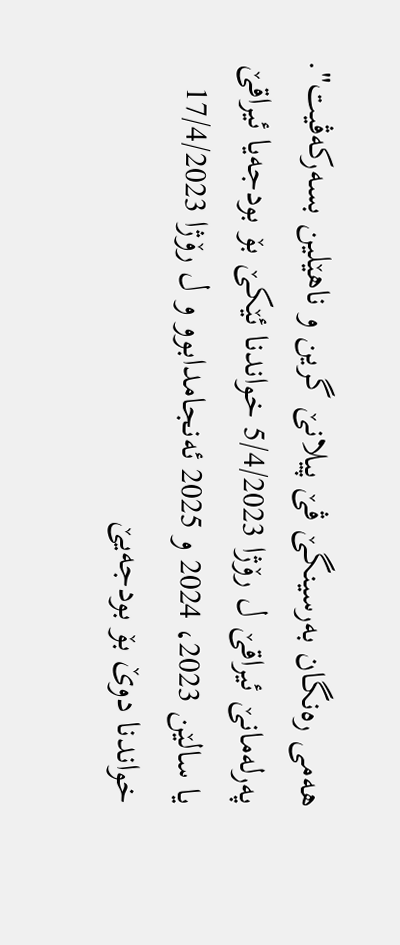هه‌مى ره‌نگان به‌رسینگێ ڤێ پیلانێ گرین و ناهێلین بسه‌ركه‌ڤیت".
په‌رله‌مانێ ئیراقێ ل رۆژا 5/4/2023 خواندنا ئێكێ بۆ بودجه‌یا ئیراقێ یا سالێن 2023، 2024 و 2025 ئه‌نجامدابوو و ل رۆژا 17/4/2023 خواندنا دوێ بۆ بودجه‌یێ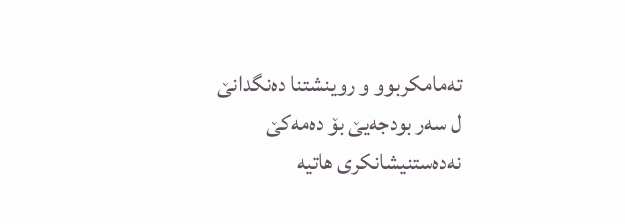ته‌مامكربوو و روینشتنا ده‌نگدانێ ل سه‌ر بودجه‌یێ بۆ ده‌مه‌كێ نه‌ده‌ستنیشانكرى هاتیه‌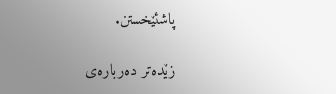پاشئێخستن.

زێدەتر دەربارەی